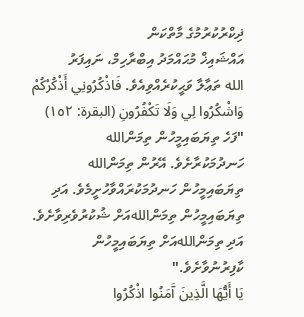ޛިކްރުކުރުމުގެ މާތްކަން
އައްޝައިޚް މުޙައްމަދު އިބްރާހިމް، ނައިފަރު
الله ތަޢާލާ ވަޙީކުރެއްވިއެވެ. فَاذْكُرُونِي أَذْكُرْكُمْ وَاشْكُرُوا لِي وَلَا تَكْفُرُونِ (البقرة: ١٥٢) "ފަހެ ތިޔަބައިމީހުން ތިމަންالله ހަނދުމަކުރާށެވެ. އޭރުން ތިމަންالله ތިޔަބައިމީހުން ހަނދުމަކުރައްވާހުށީމެވެ. އަދި ތިޔަބައިމީހުން ތިމަންاللهއަށް ޝުކުރުވެރިވާށެވެ. އަދި ތިމަންاللهއަށް ތިޔަބައިމީހުން ކާފިރުނުވާށެވެ."
يَا أَيُّهَا الَّذِينَ آَمَنُوا اذْكُرُوا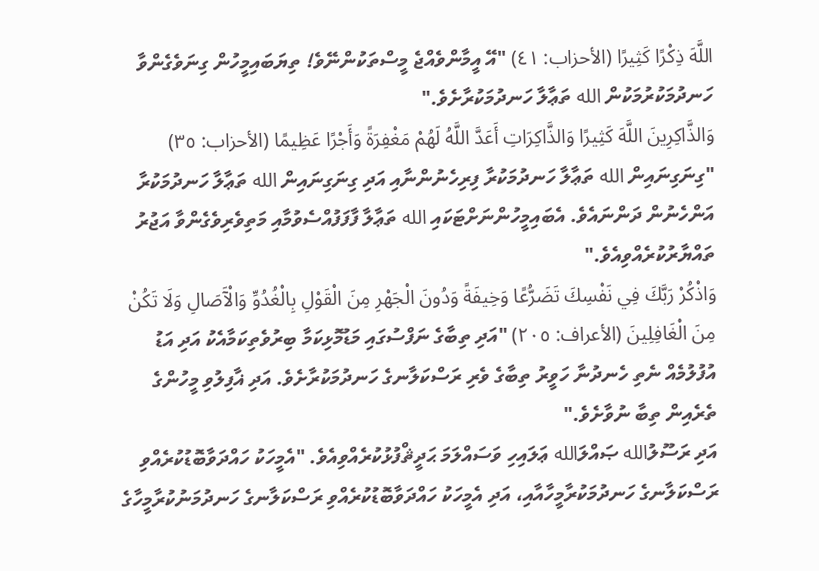اللَّهَ ذِكْرًا كَثِيرًا (الأحزاب: ٤١) "އޭ އީމާންވެއްޖެ މީސްތަކުންނޭވެ! ތިޔަބައިމީހުން ގިނަވެގެންވާ ހަނދުމަކުރުމަކުން الله ތަޢާލާ ހަނދުމަކުރާށެވެ."
وَالذَّاكِرِينَ اللَّهَ كَثِيرًا وَالذَّاكِرَاتِ أَعَدَّ اللَّهُ لَهُمْ مَغْفِرَةً وَأَجْرًا عَظِيمًا (الأحزاب: ٣٥) "ގިނަގިނައިން الله ތަޢާލާ ހަނދުމަކުރާ ފިރިހެނުންނާއި އަދި ގިނަގިނައިން الله ތަޢާލާ ހަނދުމަކުރާ އަންހެނުން ދަންނައެވެ. އެބައިމީހުންނަށްޓަކައި الله ތަޢާލާ ފާފަފުއްސެވުމާއި މަތިވެރިވެގެންވާ އަޖުރު ތައްޔާރުކުރެއްވިއެވެ."
وَاذْكُرْ رَبَّكَ فِي نَفْسِكَ تَضَرُّعًا وَخِيفَةً وَدُونَ الْجَهْرِ مِنَ الْقَوْلِ بِالْغُدُوِّ وَالْآَصَالِ وَلَا تَكُنْ مِنَ الْغَافِلِينَ (الأعراف: ٢٠٥) "އަދި ތިބާގެ ނަފްސުގައި މަޑުމޮޅިކަމާ ބިރުވެތިކަމާއެކު އަދި އަޑު އުފުލުމެއް ނެތި ހެނދުނާ ހަވީރު ތިބާގެ ވެރި ރަސްކަލާނގެ ހަނދުމަކުރާށެވެ. އަދި ޣާފިލުވި މީހުންގެ ތެރެއިން ތިބާ ނުވާށެވެ."
އަދި ރަސޫލުالله ޞައްލަالله ޢަލައިހި ވަސައްލަމަ ޙަދީޘްފުޅުކުރެއްވިއެވެ. "އެމީހަކު ހައްދަވާބޮޑުކުރެއްވި ރަސްކަލާނގެ ހަނދުމަކުރާމީހާއާއި، އަދި އެމީހަކު ހައްދަވާބޮޑުކުރެއްވި ރަސްކަލާނގެ ހަނދުމަނުކުރާމީހާގެ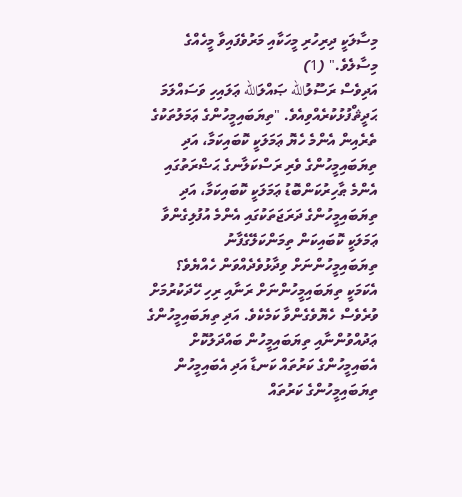މިސާލަކީ ދިރިހުރި މީހަކާއި މަރުވެފައިވާ މީހެއްގެ މިސާލެވެ." (1)
އަދިވެސް ރަސޫލުالله ޞައްލަالله ޢަލައިހި ވަސައްލަމަ ޙަދީޘްފުޅުކުރެއްވިއެވެ. "ތިޔަބައިމީހުންގެ ޢަމަލުތަކުގެ ތެރެއިން އެންމެ ހެޔޮ ޢަމަލަކީ ކޮބައިކަމާ، އަދި ތިޔަބައިމީހުންގެ ވެރި ރަސްކަލާނގެ ޙަޟްރަތުގައި އެންމެ ޠާހިރުކަންބޮޑު ޢަމަލަކީ ކޮބައިކަމާ، އަދި ތިޔަބައިމީހުންގެ ދަރަޖަތަކުގައި އެންމެ އުފުލިގެންވާ ޢަމަލަކީ ކޮބައިކަން ތިމަންކަލޭގެފާނު ތިޔަބައިމީހުންނަށް ވިދާޅުވެދެއްވަން ހެއްޔެވެ؟ އެކަމަކީ ތިޔަބައިމީހުންނަށް ރަނާއި ރިހި ހޭދަކުރުމަށް ވުރެވެސް ހެޔޮވެގެންވާ ކަމެކެވެ. އަދި ތިޔަބައިމީހުންގެ ޢަދުއްވުންނާއި ތިޔަބައިމީހުން ބައްދަލުކޮށް އެބައިމީހުންގެ ކަރުތައް ކަނޑާ އަދި އެބައިމީހުން ތިޔަބައިމީހުންގެ ކަރުތައް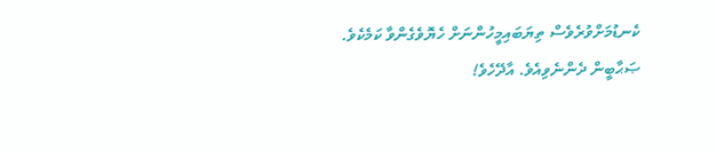ކެނޑުމަށްވުރެވެސް ތިޔަބައިމީހުންނަށް ހެޔޮވެގެންވާ ކަމެކެވެ. ޞަޙާބީން ދެންނެވިއެވެ. އާދޭހެވެ!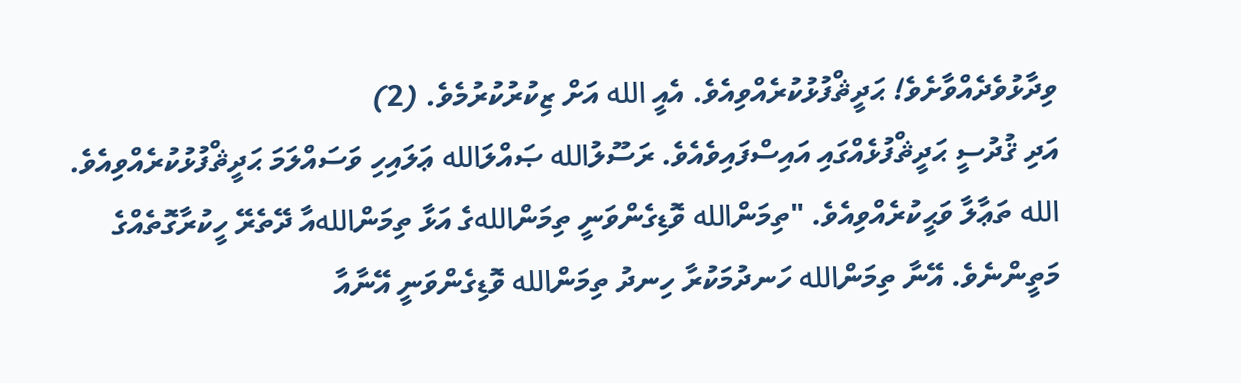ވިދާޅުވެދެއްވާށެވެ! ޙަދީޘްފުޅުކުރެއްވިއެވެ. އެއީ الله އަށް ޒިކުރުކުރުމެވެ. (2)
އަދި ޤުދުސީ ޙަދީޘްފުޅެއްގައި އައިސްފައިވެއެވެ. ރަސޫލުالله ޞައްލަالله ޢަލައިހި ވަސައްލަމަ ޙަދީޘްފުޅުކުރެއްވިއެވެ. الله ތަޢާލާ ވަޙީކުރެއްވިއެވެ. "ތިމަންالله ވޮޑިގެންވަނީ ތިމަންاللهގެ އަޅާ ތިމަންاللهއާ ދޭތެރޭ ހީކުރާގޮތެއްގެ މަތީންނެވެ. އޭނާ ތިމަންالله ހަނދުމަކުރާ ހިނދު ތިމަންالله ވޮޑިގެންވަނީ އޭނާއާ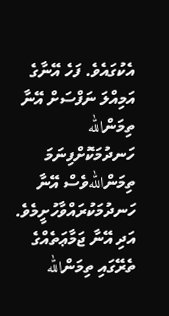އެކުގައެވެ. ފަހެ އޭނާގެ އަމިއްލަ ނަފްސަށް އޭނާ ތިމަންالله ހަނދުމަކޮށްފިނަމަ ތިމަންاللهވެސް އޭނާ ހަނދުމަކުރައްވާހުށީމެވެ. އަދި އޭނާ ޖަމާޢަތެއްގެ ތެރޭގައި ތިމަންالله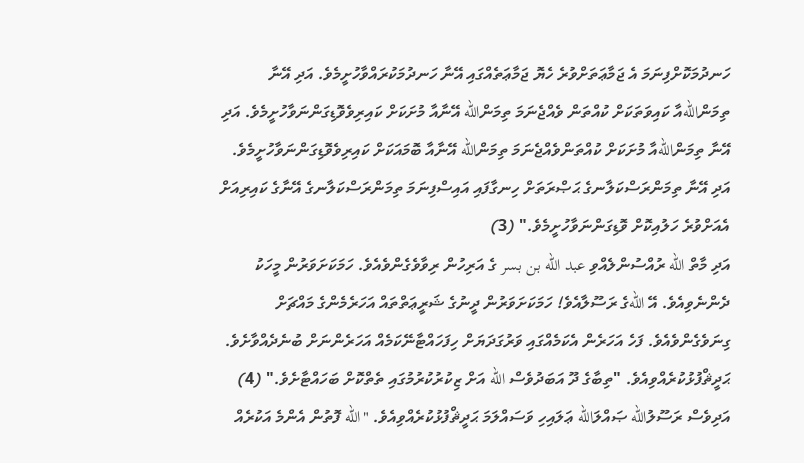ހަނދުމަކޮށްފިނަމަ އެ ޖަމާޢަތަށްވުރެ ހެޔޮ ޖަމާޢަތެއްގައި އޭނާ ހަނދުމަކުރައްވާހުށީމެވެ. އަދި އޭނާ ތިމަންاللهއާ ކައިވަތަކަށް ކުއްތަން ވެއްޖެނަމަ ތިމަންالله އޭނާއާ މުށަކަށް ކައިރިވެވޮޑިގަންނަވާހުށީމެވެ. އަދި އޭނާ ތިމަންاللهއާ މުށަކަށް ކުއްތަންވެއްޖެނަމަ ތިމަންالله އޭނާއާ ބޮމައަކަށް ކައިރިވެވޮޑިގަންނަވާހުށީމެވެ. އަދި އޭނާ ތިމަންރަސްކަލާނގެ ޙަޞްރަތަށް ހިނގާފައި އައިސްފިނަމަ ތިމަންރަސްކަލާނގެ އޭނާގެ ކައިރިއަށް އެއަށްވުރެ ހަލުއިކޮށް ވޮޑިގަންނަވާހުށީމެވެ." (3)
އަދި މާތް الله ރުއްސުންލެއްވި عبد الله بن بسر ގެ އަރިހުން ރިވާވެގެންވެއެވެ. ހަމަކަށަވަރުން މީހަކު ދެންނެވިއެވެ. އޭ اللهގެ ރަސޫލާއެވެ! ހަމަކަށަވަރުން ދީނުގެ ޝަރީޢަތްތައް އަހަރެމެންގެ މައްޗަށް ގިނަވެގެންވެއެވެ. ފަހެ އަހަރެން އެކަމެއްގައި ވަރުގަދަޔަށް ހިފަހައްޓާނޭކަމެއް އަހަރެންނަށް ބުނެދެއްވާށެވެ. ޙަދީޘްފުޅުކުރެއްވިއެވެ. "ތިބާގެ ދޫ އަބަދުވެސް الله އަށް ޒިކުރުކުރުމުގައި ތެތްކޮށް ބަހައްޓާށެވެ." (4)
އަދިވެސް ރަސޫލުالله ޞައްލަالله ޢަލައިހި ވަސައްލަމަ ޙަދީޘްފުޅުކުރެއްވިއެވެ. "الله ފޮތުން އެންމެ އަކުރެއް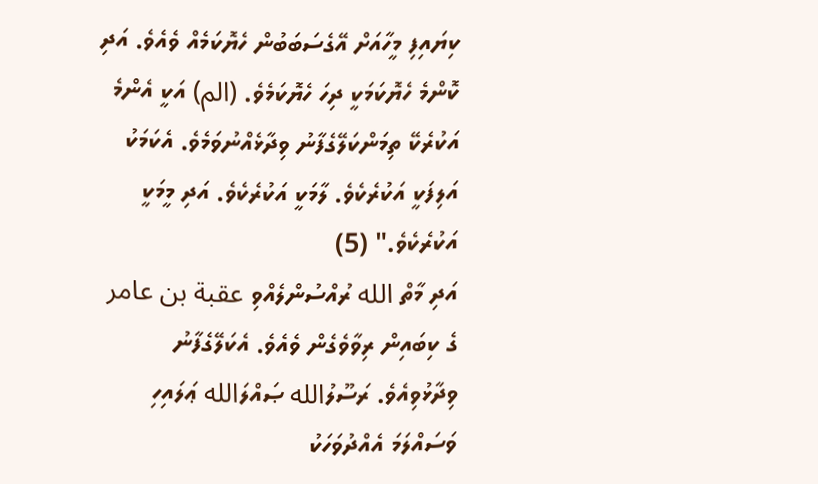ކިޔައިފި މީހާއަށް އޭގެސަބަބުން ހެޔޮކަމެއް ވެއެވެ. އަދި ކޮންމެ ހެޔޮކަމަކީ ދިހަ ހެޔޮކަމެވެ. (الم) އަކީ އެންމެ އަކުރެކޭ ތިމަންކަލޭގެފާނު ވިދާޅެއްނުވަމެވެ. އެކަމަކު އަލިފަކީ އަކުރެކެވެ. ލާމަކީ އަކުރެކެވެ. އަދި މީމަކީ އަކުރެކެވެ." (5)
އަދި މާތް الله ރުއްސުންލެއްވި عقبة بن عامر ގެ ކިބައިން ރިވާވެގެން ވެއެވެ. އެކަލޭގެފާނު ވިދާޅުވިއެވެ. ރަސޫލުالله ޞައްލަالله ޢަލައިހި ވަސައްލަމަ އެއްދުވަހަކު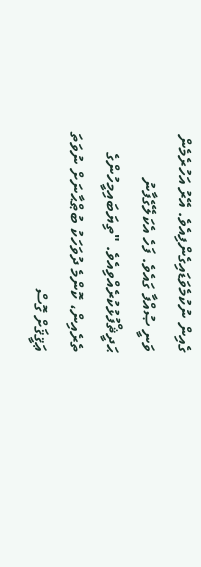ގެއިން ނުކުމެވަޑައިގެންފިއެވެ. އޭރު އަހުރެމެން ވަނީ ޞުއްފާ ގައެވެ. ފަހެ އެކަލޭގެފާނު ޙަދީޘްފުޅުކުރެއްވިއެވެ. "ތިޔަބައިމީހުންގެ ތެރެއިން، ކޮންމެ ދުވަހަކު ބުޠްޙާނަށް ނުވަތަ ޢަޤީޤަށް ގޮސް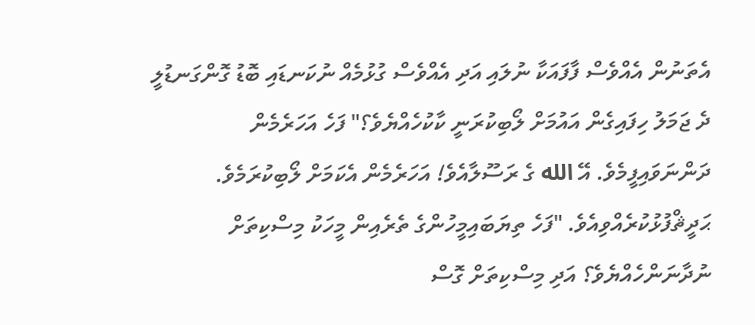އެތަނުން އެއްވެސް ފާފައަކާ ނުލައި އަދި އެއްވެސް ގުޅުމެއް ނުކަނޑައި ބޮޑު ގޮންގަނޑުލީ ދެ ޖަމަލު ހިފައިގެން އައުމަށް ލޯބިކުރަނީ ކާކުހެއްޔެވެ؟" ފަހެ އަހަރެމެން ދަންނަވައިފީމެވެ. އޭ الله ގެ ރަސޫލާއެވެ! އަހަރެމެން އެކަމަށް ލޯބިކުރަމެވެ. ޙަދީޘްފުޅުކުރެއްވިއެވެ. "ފަހެ ތިޔަބައިމީހުންގެ ތެރެއިން މީހަކު މިސްކިތަށް ނުދާނަންހެއްޔެވެ؟ އަދި މިސްކިތަށް ގޮސް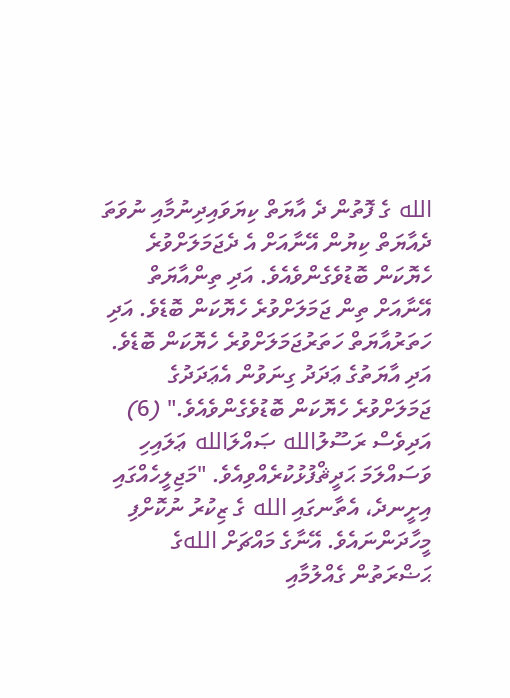الله ގެ ފޮތުން ދެ އާޔަތް ކިޔަވައިދިނުމާއި ނުވަތަ ދެއާޔަތް ކިޔުން އޭނާއަށް އެ ދެޖަމަލަށްވުރެ ހެޔޮކަން ބޮޑުވެގެންވެއެވެ. އަދި ތިންއާޔަތް އޭނާއަށް ތިން ޖަމަލަށްވުރެ ހެޔޮކަން ބޮޑެވެ. އަދި ހަތަރުއާޔަތް ހަތަރުޖަމަލަށްވުރެ ހެޔޮކަން ބޮޑެވެ. އަދި އާޔަތުގެ ޢަދަދު ގިނަވުން އެޢަދަދުގެ ޖަމަލަށްވުރެ ހެޔޮކަން ބޮޑުވެގެންވެއެވެ." (6)
އަދިވެސް ރަސޫލުالله ޞައްލަالله ޢަލައިހި ވަސައްލަމަ ޙަދީޘްފުޅުކުރެއްވިއެވެ. "މަޖިލީހެއްގައި އިށީނދެ، އެތާނގައި الله ގެ ޒިކުރު ނުކޮށްފި މީހާދަންނައެވެ. އޭނާގެ މައްޗަށް اللهގެ ޙަޟްރަތުން ގެއްލުމާއި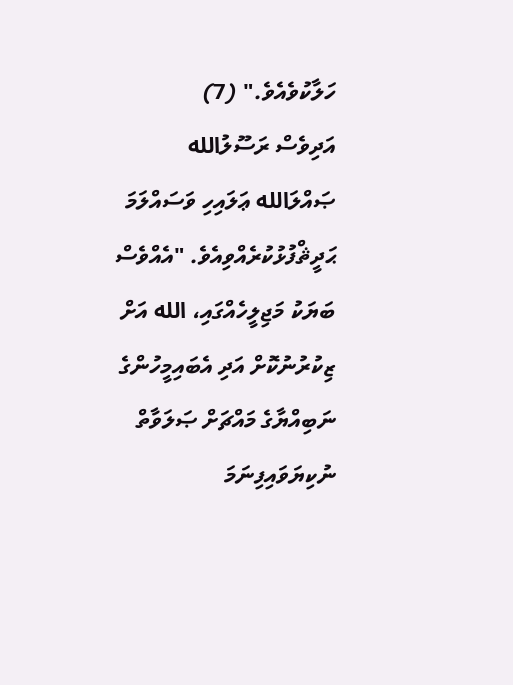ހަލާކުވެއެވެ." (7)
އަދިވެސް ރަސޫލުالله ޞައްލަالله ޢަލައިހި ވަސައްލަމަ ޙަދީޘްފުޅުކުރެއްވިއެވެ. "އެއްވެސް ބަޔަކު މަޖިލީހެއްގައި، الله އަށް ޒިކުރުނުކޮށް އަދި އެބައިމީހުންގެ ނަބިއްޔާގެ މައްޗަށް ޞަލަވާތް ނުކިޔަވައިފިނަމަ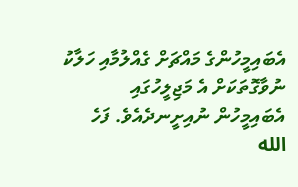އެބައިމީހުންގެ މައްޗަށް ގެއްލުމާއި ހަލާކު ނުވާގޮތަކަށް އެ މަޖިލީހުގައި އެބައިމީހުން ނުއިށީނދެއެވެ. ފަހެ الله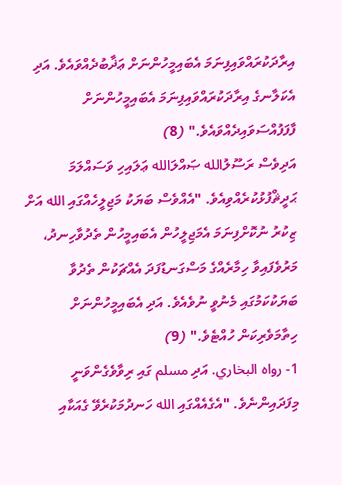އިރާދަކުރައްވައިފިނަމަ އެބައިމީހުންނަށް ޢަޛާބުދެއްވައެވެ. އަދި އެކަލާނގެ އިރާދަކުރައްވައިފިނަމަ އެބައިމީހުންނަށް ފާފަފުއްސަވައިދެއްވައެވެ." (8)
އަދިވެސް ރަސޫލުالله ޞައްލަالله ޢަލައިހި ވަސައްލަމަ ޙަދީޘްފުޅުކުރެއްވިއެވެ. "އެއްވެސް ބަޔަކު މަޖިލީހެއްގައި الله އަށް ޒިކުރު ނުކޮށްފިނަމަ އެމަޖިލީހުން އެބައިމީހުން ތެދުވާހިނދު، މަރުވެފައިވާ ހިމާރެއްގެ މަސްގަނޑުފަދަ އެއްޗަކުން ތެދުވާ ބަޔަކުކަމުގައި މެނުވީ ނުވެއެވެ. އަދި އެބައިމީހުންނަށް ހިތާމަވެރިކަން ހުއްޓެވެ." (9)
1- رواه البخاري. އަދި مسلم ގައި ރިވާވެގެންވަނީ މިފަދައިންނެވެ. "އެގެއެއްގައި الله ހަނދުމަކުރެވޭ ގެއަކާއި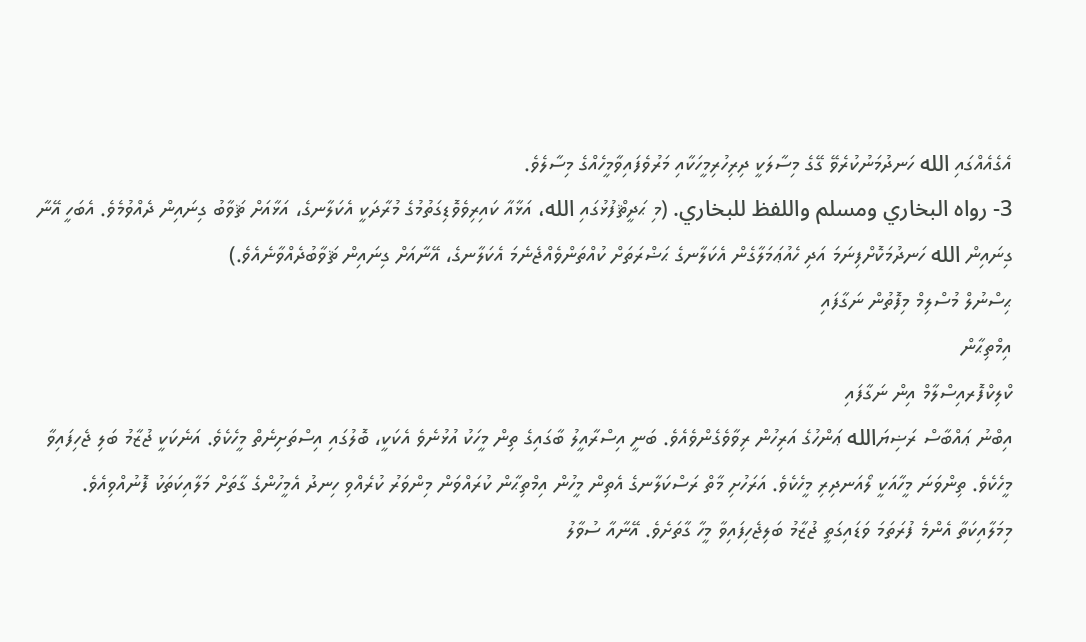އެގެއެއްގައި الله ހަނދުމަނުކުރެވޭ ގޭގެ މިސާލަކީ ދިރިހުރިމީހަކާއި މަރުވެފައިވާމީހެއްގެ މިސާލެވެ.
3- رواه البخاري ومسلم واللفظ للبخاري. (މި ޙަދީޘްފުޅުގައި الله، އަޅާއާ ކައިރިވެވޮޑިގަތުމުގެ މުރާދަކީ އެކަލާނގެ، އަޅާއަށް ޘަވާބު ގިނައިން ދެއްވުމެވެ. އެބަހީ އޭނާ ގިނައިން الله ހަނދުމަކޮށްފިނަމަ އަދި ހެއުޢަމަލާގެން އެކަލާނގެ ޙަޟްރަތަށް ކުއްތަންވެއްޖެނެމަ އެކަލާނގެ، އޭނާއަށް ގިނައިން ޘަވާބުދެއްވާނެއެވެ.)
ޙިސްނުލް މުސްލިމް މިފޮތުން ނަގާފައި
އިމްތިޙާން
ކްލިކްފޮރއިސްލާމް އިން ނަގާފައި
އިބްނު ޢައްބާސް ރަޟިޔަالله ޢަންހުގެ އަރިހުން ރިވާވެގެންވެއެވެ. ބަނީ އިސްރާއީލު ބާގައިގެ ތިން މީހަކު އުޅުނެވެ އެކަކީ، ބޮލުގައި އިސްތަށިނެތް މީހެކެވެ. އަނެކަކީ ޖުޒާމު ބަލި ޖެހިފައިވާ މީހެކެވެ. ތިންވަނަ މީހާއަކީ ލޯއަނދިރި މީހެކެވެ. އަރަހުށި މާތް ރަސްކަލާނގެ އެތިން މީހުން އިމްތިޙާން ކުރައްވަން މިންވަރު ކުރެއްވި ހިނދު އެމީހުންގެ ގާތަށް މަލާއިކަތަކު ފޮނުއްވިއެވެ.
މިމަލާއިކަތާ އެންމެ ފުރަތަމަ ވަޑައިގަތީ ޖުޒާމު ބަލިޖެހިފައިވާ މީހާ ގާތަށެވެ. އޭނާއާ ސުވާލު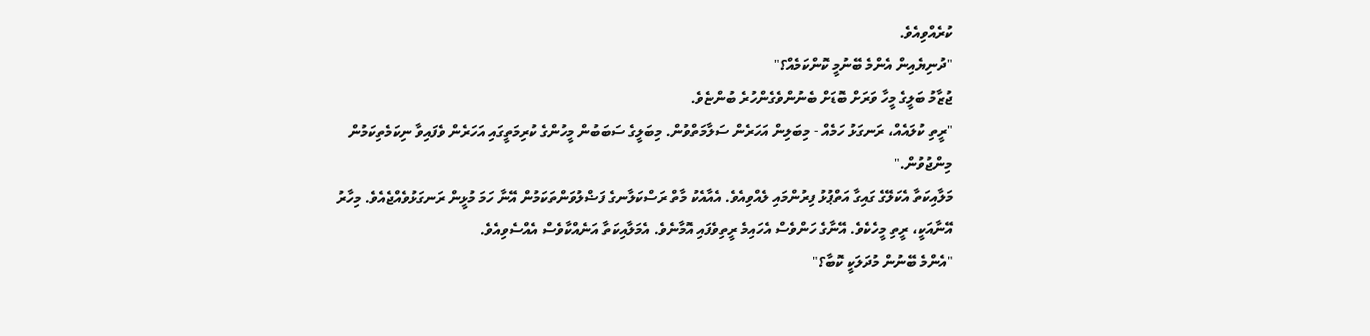ކުރެއްވިއެވެ.
"ދުނިޔެއިން އެންމެ ބޭނުމީ ކޮންކަމެއް؟"
ޖުޒާމު ބަލީގެ މީހާ ވަރަށް ބޮޑަށް ބެނުންވެގެންހުރެ ބުންޏެވެ.
"ރީތި ކުލައެއް، ރަނގަޅު ހަމެއް - މިބަލިން އަހަރެން ސަލާމަތްވުން. މިބަލީގެ ސަބަބުން މީހުންގެ ކުރިމަތީގައި އަހަރެން ވެފައިވާ ނިކަމެތިކަމުން މިންޖުވުން."
މަލާއިކަތާ އެކަލޭގެ ގައިގާ އަތްޕުޅު ފިރުންމައި ލެއްވިއެވެ. އެއާއެކު މާތް ރަސްކަލާނގެ ފަޟްލުވަންތަކަމުން އޭނާ ހަމަ މުޅީން ރަނގަޅުވެއްޖެއެވެ. މިހާރު އޭނާއަކީ، ރީތި މީހެކެވެ. އޭނާގެ ހަންވެސް އެހައިމެ ރީތިވެފައި އޮމާނެވެ. އެމަލާއިކަތާ އަނެއްކާވެސް އެއްސެވިއެވެ.
"އެންމެ ބޭނުން މުދަލަކީ ކޮބާ؟"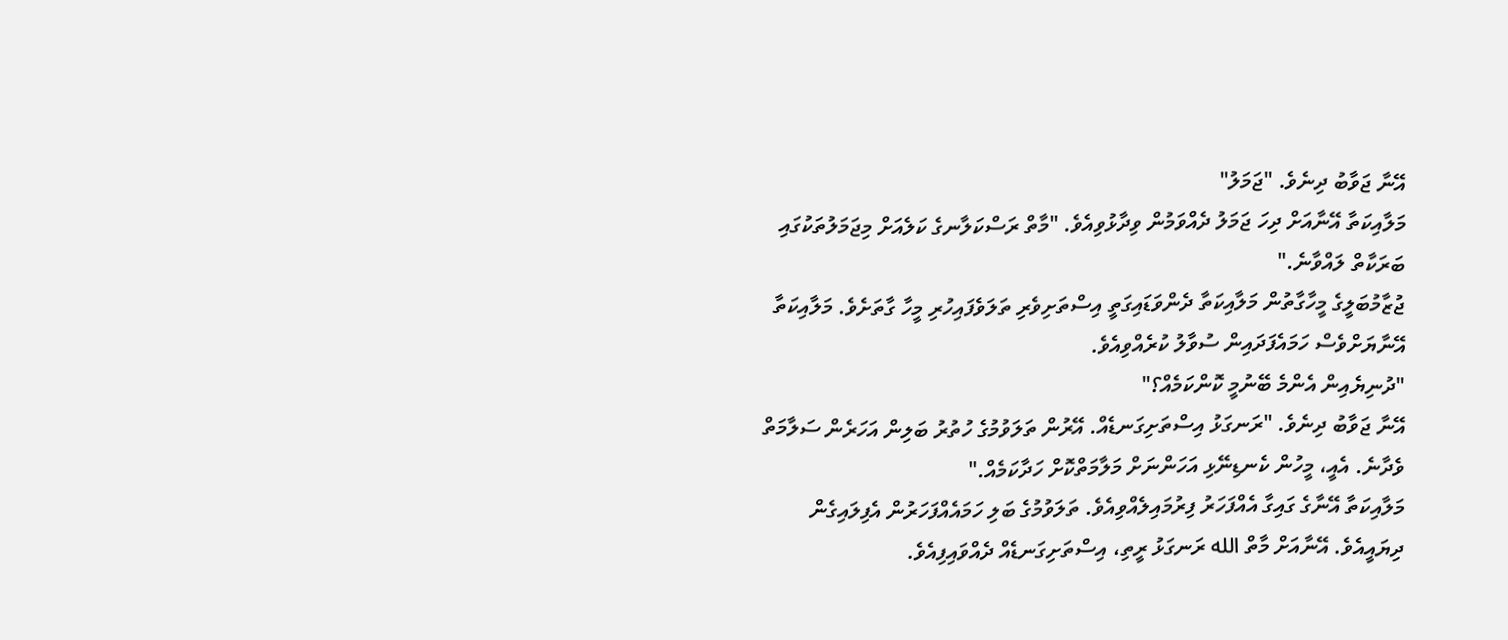އޭނާ ޖަވާބު ދިނެވެ. "ޖަމަލު"
މަލާއިކަތާ އޭނާއަށް ދިހަ ޖަމަލު ދެއްވަމުން ވިދާޅުވިއެވެ. "މާތް ރަސްކަލާނގެ ކަލެއަށް މިޖަމަލުތަކުގައި ބަރަކާތް ލައްވާނެ."
ޖުޒާމުބަލީގެ މީހާގާތުން މަލާއިކަތާ ދެންވަޑައިގަތީ އިސްތަށިވެރި ތަލަވެފައިހުރި މީހާ ގާތަށެވެ. މަލާއިކަތާ އޭނާޔަށްވެސް ހަމައެފަދައިން ސުވާލު ކުރެއްވިއެވެ.
"ދުނިޔެއިން އެންމެ ބޭނުމީ ކޮންކަމެއް؟"
އޭނާ ޖަވާބު ދިނެވެ. "ރަނގަޅު އިސްތަށިގަނޑެއް. އޭރުން ތަލަވުމުގެ ހުތުރު ބަލިން އަހަރެން ސަލާމަތް ވެދާނެ. އެއީ، މީހުން ކެނޑިނޭޅި އަހަންނަށް މަލާމަތްކޮށް ހަދާކަމެއް."
މަލާއިކަތާ އޭނާގެ ގައިގާ އެއްފަހަރު ފިރުމައިލެއްވިއެވެ. ތަލަވުމުގެ ބަލި ހަމައެއްފަހަރުން އެފިލައިގެން ދިޔައީއެވެ. އޭނާއަށް މާތް الله ރަނގަޅު ރީތި، އިސްތަށިގަނޑެއް ދެއްވައިފިއެވެ.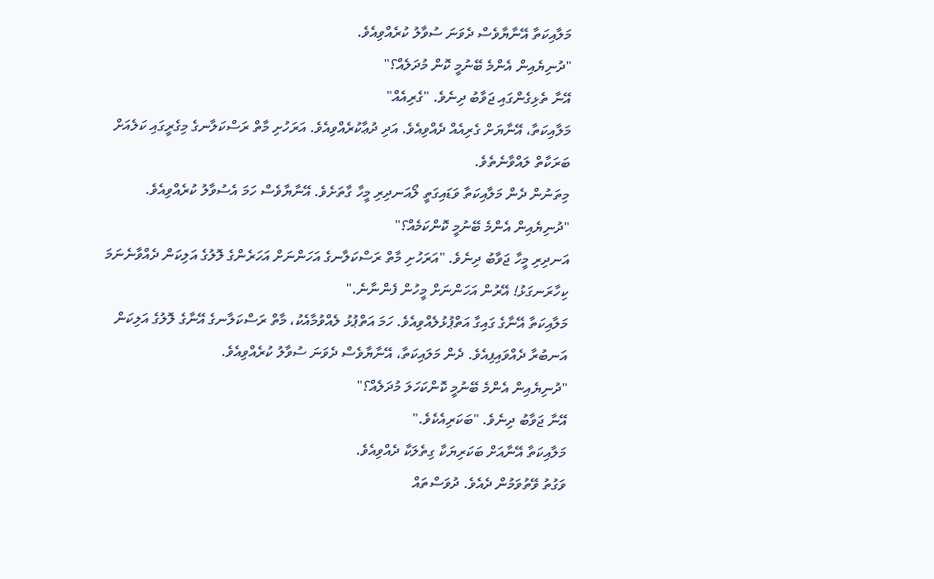މަލާއިކަތާ އޭނާޔާވެސް ދެވަނަ ސުވާލު ކުރެއްވިއެވެ.
"ދުނިޔެއިން އެންމެ ބޭނުމީ ކޮން މުދަލެއް؟"
އޭނާ ތެޅިގެންގައި ޖަވާބު ދިނެވެ. "ގެރިއެއް"
މަލާއިކަތާ، އޭނާޔަށް ގެރިއެއް ދެއްވިއެވެ. އަދި ދުޢާކުރެއްވިއެވެ. އަރަހުށި މާތް ރަސްކަލާނގެ މިގެރީގައި ކަލެއަށް ބަރަކާތް ލައްވާނެތެވެ.
މިތަނުން ދެން މަލާއިކަތާ ވަޑައިގަތީ ލޯއަނދިރި މީހާ ގާތަށެވެ. އޭނާޔާވެސް ހަމަ އެސުވާލު ކުރެއްވިއެވެ.
"ދުނިޔެއިން އެންމެ ބޭނުމީ ކޮންކަމެއް؟"
އަނދިރި މީހާ ޖަވާބު ދިނެވެ. "އަރަހުށި މާތް ރަސްކަލާނގެ އަހަންނަށް އަހަރެންގެ ލޮލުގެ އަލިކަން ދެއްވާނެނަމަ ކިހާރަނގަޅު! އޭރުން އަހަންނަށް މީހުން ފެންނާނެ."
މަލާއިކަތާ އޭނާގެ ގައިގާ އަތްޕުޅުލެއްވިއެވެ. ހަމަ އަތްޕުޅު ލެއްވުމާއެކު، މާތް ރަސްކަލާނގެ އޭނާގެ ލޮލުގެ އަލިކަން އަނބުރާ ދެއްވައިފިއެވެ. ދެން މަލައިކަތާ، އޭނާޔާވެސް ދެވަނަ ސުވާލު ކުރެއްވިއެވެ.
"ދުނިޔެއިން އެންމެ ބޭނުމީ ކޮންކަހަލަ މުދަލެއް؟"
އޭނާ ޖަވާބު ދިނެވެ. "ބަކަރިއެކެވެ."
މަލާއިކަތާ އޭނާއަށް ބަކަރިޔަކާ ގިތެލަކާ ދެއްވިއެވެ.
ވަގުތު ވޭތުވަމުން ދެއެވެ. ދުވަސްތައް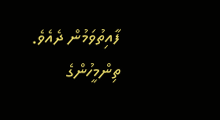ފާއިތުވަމުން ދެއެވެ. ތިންމީހުންގެ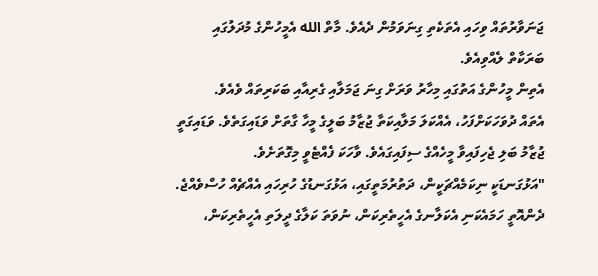ޖަނަވާރުތައް ވިހައި އެތަކެތި ގިނަވަމުން ދެއެވެ. މާތް الله އެމީހުންގެ މުދަލުގައި ބަރަކާތް ލެއްވިއެވެ.
އެތިން މީހުންގެ އަތުގައި މިހާރު ވަރަށް ގިނަ ޖަމަލާއި ގެރިއާއި ބަކަރިތައް ވެއެވެ.
އެތައް ދުވަހަކަށްފަހު، އެއްކަލަ މަލާއިކަތާ ޖުޒާމު ބަލީގެ މީހާ ގާތަށް ވަޑައިގަތެވެ. ވަޑައިގަތީ ޖުޒާމު ބަލި ޖެހިފައިވާ މީހެއްގެ ސިފައިގައެވެ. ވާހަކަ ފެއްޓެވީ މިގޮތަށެވެ.
"އަޅުގަނޑަކީ ނިކަމެއްޗަކީން، ދަތުރުމަތީގައި، އަޅުގަނޑުގެ ހުރިހައި އެއްޗެއް ހުސްވެއްޖެ. ދެންއޮތީ ހަމައެކަނި އެކަލާނގެ އެހީތެރިކަން، ނުވަތަ ކަލާގެ ދީލަތި އެހީތެރިކަން،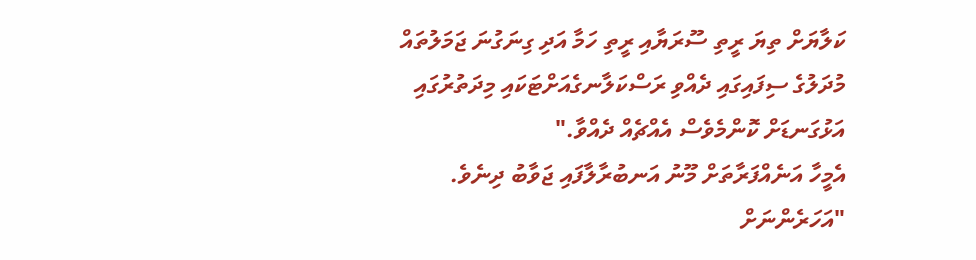ކަލާޔަށް ތިޔަ ރީތި ސޫރަޔާއި ރީތި ހަމާ އަދި ގިނަގުނަ ޖަމަލުތައް މުދަލުގެ ސިފައިގައި ދެއްވި ރަސްކަލާނގެއަށްޓަކައި މިދަތުރުގައި އަޅުގަނޑަށް ކޮންމެވެސް އެއްޗެއް ދެއްވާ."
އެމީހާ އަނެއްފަރާތަށް މޫނު އަނބުރާލާފައި ޖަވާބު ދިނެވެ.
"އަހަރެންނަށް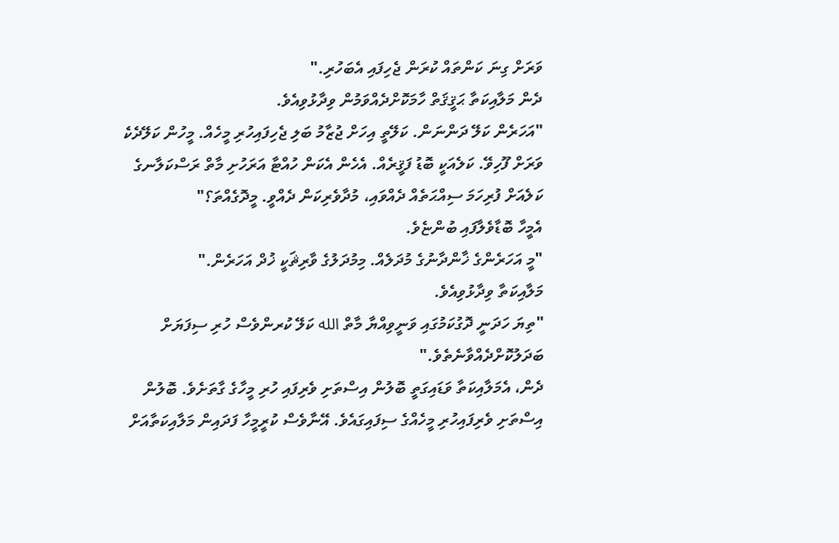ވަރަށް ގިނަ ކަންތައް ކުރަން ޖެހިފައި އެބަހުރި."
ދެން މަލާއިކަތާ ޙަޤީޤަތް ހާމަކޮށްދެއްވަމުން ވިދާޅުވިއެވެ.
"އަހަރެން ކަލޭ ދަންނަން. ކަލޭތީ އިހަށް ޖުޒާމު ބަލި ޖެހިފައިހުރި މީހެއް. މީހުން ކަލޭދެކެ ވަރަށް ފޫހިވޭ. ކަލެއަކީ ބޮޑު ފަޤީރެއް. އެހެން އެކަން ހުއްޓާ އަރަހުށި މާތް ރަސްކަލާނގެ ކަލެއަށް ފުރިހަމަ ސިއްޙަތެއް ދެއްވައި، މުދާވެރިކަން ދެއްވީ. މީދޮގެއްތަ؟"
އެމީހާ ބޮޑާވެލާފައި ބުންޏެވެ.
"މީ އަހަރެންގެ ޚާންދާނުގެ މުދަލެއް. މިމުދަލުގެ ވާރިޘަކީ ޚުދް އަހަރެން."
މަލާއިކަތާ ވިދާޅުވިއެވެ.
"ތިޔަ ހަދަނީ ދޮގުކަމުގައި ވަނީވިއްޔާ މާތް الله ކަލޭ ކުރންވެސް ހުރި ސިފަޔަށް ބަދަލުކޮށްދެއްވާނެތެވެ."
ދެން، އެމަލާއިކަތާ ވަޑައިގަތީ ބޮލުން އިސްތަށި ވެރިފައި ހުރި މީހާގެ ގާތަށެވެ. ބޮލުން އިސްތަށި ވެރިފައިހުރި މީހެއްގެ ސިފައިގައެވެ. އޭނާވެސް ކުރީމީހާ ފަދައިން މަލާއިކަތާއަށް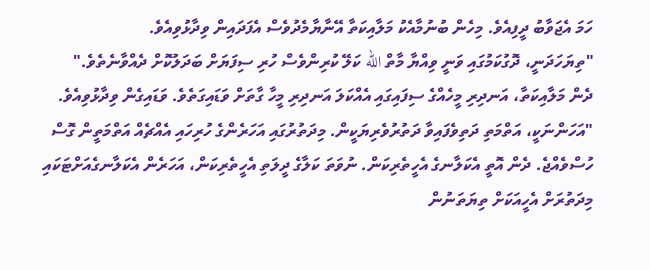ހަމަ އެޖަވާބު ދީފިއެވެ. މިހެން ބުނުމާއެކު މަލާއިކަތާ އޭނާޔާމެދުވެސް އެފަދައިން ވިދާޅުވިއެވެ.
"ތިޔަހަދަނީ، ދޮގުކަމުގައި ވަނީ ވިއްޔާ މާތް الله ކަލޭ ކުރިންވެސް ހުރި ސިފަޔަށް ބަދަލުކޮށް ދެއްވާނެތެވެ."
ދެން މަލާއިކަތާ، އަނދިރި މީހެއްގެ ސިފައިގައި އެއްކަލަ އަނދިރި މީހާ ގާތަށް ވަޑައިގަތެވެ. ވަޑައިގެން ވިދާޅުވިއެވެ.
"އަހަންނަކީ، އަތްމަތި ދަތިވެފައިވާ ދަތުރުވެރިޔަކީން. މިދަތުރުގައި އަހަރެންގެ ހުރިހައި އެއްޗެއް އަތްމަތީން ގޮސް ހުސްވެއްޖެ. ދެން އޮތީ އެކަލާނގެ އެހީތެރިކަން. ނުވަތަ ކަލާގެ ދީލަތި އެހީތެރިކަން، އަހަރެން އެކަލާނގެއަށްޓަކައި މިދަތުރަށް އެހީއަކަށް ތިޔަތަނުން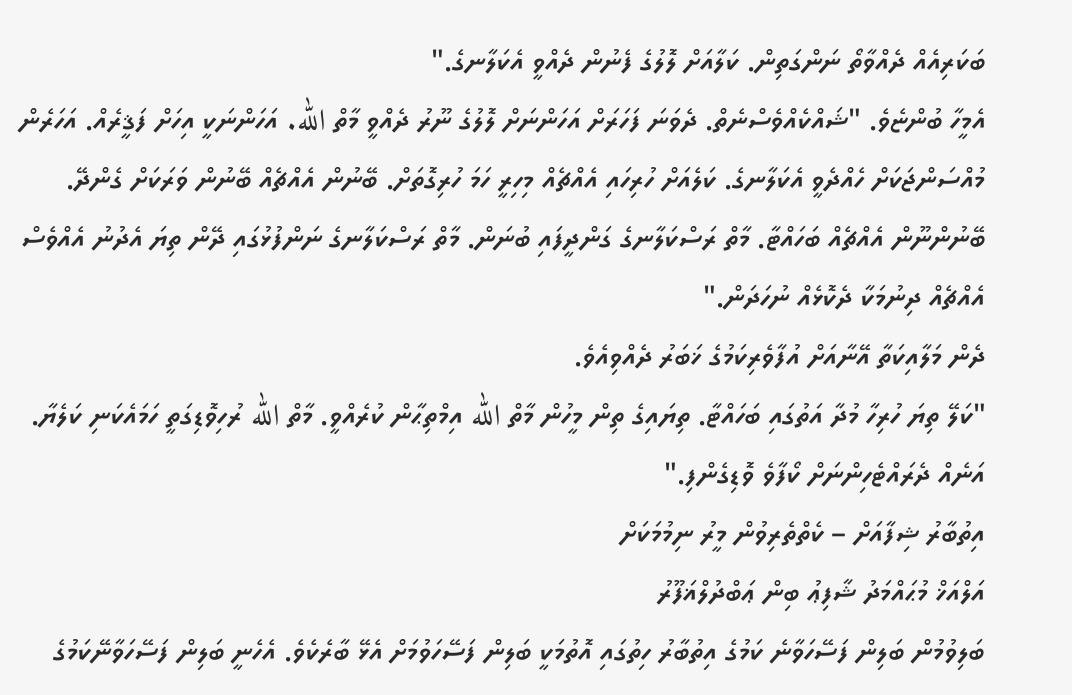ބަކަރިއެއް ދެއްވާތޯ ނަންގަތިން. ކަލާއަށް ލޮލުގެ ފެނުން ދެއްވީ އެކަލާނގެ."
އެމީހާ ބުންޏެވެ. "ޝައްކެއްވެސްނެތް. ދެވަނަ ފަހަރަށް އަހަންނަށް ލޮލުގެ ނޫރު ދެއްވީ މާތް الله. އަހަންނަކީ އިހަށް ފަޤީރެއް. އަހަރެން މުއްސަންޖަކަށް ހެއްދެވީ އެކަލާނގެ. ކަލެއަށް ހުރިހައި އެއްޗެއް މިހިރީ ހަމަ ހުރިގޮތަށް. ބޭނުން އެއްޗެއް ބޭނުން ވަރަކަށް ގެންދޭ. ބޭނުންނޫން އެއްޗެއް ބަހައްޓާ. މާތް ރަސްކަލާނގެ ގަންދީފައި ބުނަން. މާތް ރަސްކަލާނގެ ނަންފުޅުގައި ދޭން ތިޔަ އެދުނު އެއްވެސް އެއްޗެއް ދިނުމަކާ ދެކޮޅެއް ނުހަދަން."
ދެން މަލާއިކަތާ އޭނާއަށް އުފާވެރިކަމުގެ ޚަބަރު ދެއްވިއެވެ.
"ކަލޭ ތިޔަ ހުރިހާ މުދާ އަތުގައި ބަހައްޓާ. ތިޔައިގެ ތިން މީހުން މާތް الله އިމްތިޙާން ކުރެއްވީ. މާތް الله ރުހިވޮޑިގަތީ ހަމައެކަނި ކަލެޔާ. އަނެއް ދެރައްޓެހިންނަށް ކޯފާވެ ވޮޑިގެންފި."
އިތުބާރު ޝިފާއަށް – ކެތްތެރިވުން މީރު ނިމުމަކަށް
އަލްއަޚް މުޙައްމަދު ޝާފިޢު ބިން ޢަބްދުލްޣަފޫރު
ބަލިވުމުން ބަލިން ފަސޭހަވާނެ ކަމުގެ އިތުބާރު ހިތުގައި އޮތުމަކީ ބަލިން ފަސޭހަވުމަށް އެޅޭ ބާރެކެވެ. އެހެނީ ބަލިން ފަސޭހަވާނޭކަމުގެ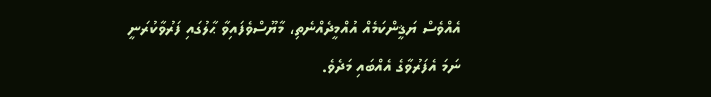އެއްވެސް ޔަޤީންކަމެއް އުއްމީދެއްނެތި، މާޔޫސްވެފައިވާ ޙާލުގައި ފަރުވާކުރަނީ ނަމަ އެފަރުވާގެ އެއްބައި މަދެވެ.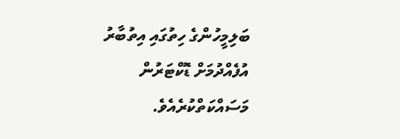ބަލިމީހުންގެ ހިތުގައި އިތުބާރު އުފެއްދުމަށް ޑޮކްޓަރުން މަސައްކަތްކުރެއެވެ.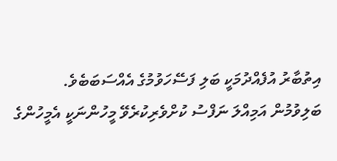އިތުބާރު އުފެއްދުމަކީ ބަލި ފަސޭހަވުމުގެ އެއްސަބަބެވެ.
ބަލިވުމުން އަމިއްލަ ނަފްސު ކުށްވެރިކުރެވޭ މީހުންނަކީ އެމީހުންގެ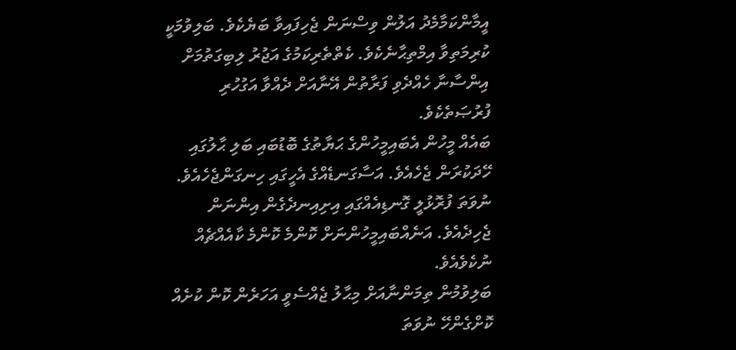އީމާންކަމާމެދު އަލުން ވިސްނަން ޖެހިފައިވާ ބަޔެކެވެ. ބަލިވުމަކީ ކުރިމަތިވާ އިމްތިޙާނެކެވެ. ކެތްތެރިކަމުގެ އަޖުރު ލިބިގަތުމަށް އިންސާނާ ހެއްދެވި ފަރާތުން އޭނާއަށް ދެއްވާ އަގުހުރި ފުރުޞަތެކެވެ.
ބައެއް މީހުން އެބައިމީހުންގެ ޙަޔާތުގެ ބޮޑުބައި ބަލި ޙާލުގައި ހޭދަކުރަން ޖެހެއެވެ. އަސާގަނޑެއްގެ އެހީގައި ހިނގަންޖެހެއެވެ. ނުވަތަ ފުރޮޅުލީ ގޮނޑިއެއްގައި އިށިއިނދެގެން އިންނަން ޖެހިދެއެވެ. އަނެއްބައިމީހުންނަށް ކޮންމެ ކޮންމެ ކާއެއްޗެއް ނުކެވެއެވެ.
ބަލިވުމުން ތިމަންނާއަށް މިޙާލު ޖެއްސެވީ އަހަރެން ކޮން ކުށެއް ކޮށްގެންހޭ ނުވަތަ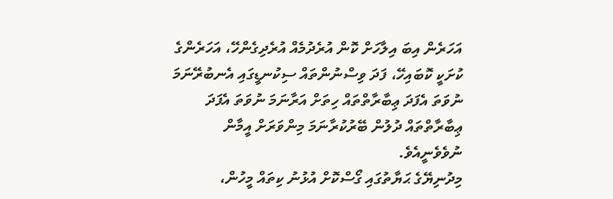އަހަރެން އިބަ އިލާހަށް ކޮން އުރެދުމެއް އުރެދިގެންހޭ، އަހަރެންގެ ކުށަކީ ކޮބައިހޭ، ފަދަ ވިސްނުންތައް ސިކުނޑީގައި އެނބުރޭނަމަ ނުވަތަ އެފަދަ ޢިބާރާތްތައް ހިތަށް އަރާނަމަ ނުވަތަ އެފަދަ ޢިބާރާތްތައް ދުލުން ބޭރުކުރާނަމަ މިންވަރަށް އީމާން ނުވެވެނީއެވެ.
މިދުނިޔޭގެ ޙަޔާތުގައި ގޯސްކޮށް އުޅުނު ކިތައް މީހުން،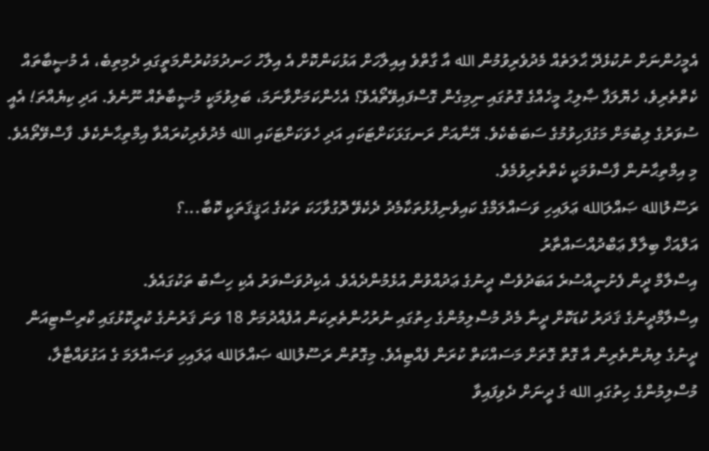އެމީހުންނަށް ނުކުޅެދޭ ޙާލަތެއް މެދުވެރިވުމުން الله އާ ގާތްވެ އިއިލާހަށް އަޅުކަންކޮށް އެ އިލާހު ހަނދުމަކުރުންމަތީގައި ދެމިތިބެ، އެ މުޞީބާތައް ކެތްތެރިވެ، ހެޔޮލަފާ ޞާލިޙު މީހެއްގެ ގޮތުގައި ނިމިގެން ގޮސްފައިވޭތޯއެވެ؟ އެހެންކަމަށްވާނަމަ، ބަލިވުމަކީ މުޞީބާތެއް ނޫނެވެ. އަދި ކިޔެއްތަ! އެއީ ސުވަރުގެ ލިބުމަށް މަގުފަހިވުމުގެ ސަބަބެކެވެ. އޭނާއަށް ރަނގަޅަކަށްޓަކައި އަދި ހެވަކަށްޓަކައި الله މެދުވެރިކުރައްވާ އިމްތިޙާނެކެވެ. ފާސްވޭތޯއެވެ. މި އިމްތިޙާނުން ފާސްވުމަކީ ކެތްތެރިވުމެވެ.
ރަސޫލުالله ޞައްލަالله ޢަލައިހި ވަސައްލަމްގެ ކައިވެނިފުޅުތަކާމެދު ދެކެވޭ ދޮގުވާހަކަ ތަކުގެ ޙަޤީޤަތަކީ ކޮބާ...؟
އަލްއަޚް ބިލާލް ޢަބްދުއްސައްތާރު
އިސްލާމް ދީން ފެށުނީއްސުރެ އަބަދުވެސް ދީނުގެ ޢަދުއްވުން އުޅެމުންދެއެވެ. އެކިދުވަސްވަރު އެކި ހިސާބު ތަކުގައެވެ.
އިސްލާމްދީނުގެ ޤަދަރު ކުޑަކޮށް ދީނާ މެދު މުސްލިމުންގެ ހިތުގައި ނުރުހުންތެރިކަން އުފެއްދުމަށް 18 ވަނަ ޤަރުނުގެ ކުރީކޮޅުގައި ކްރިސްޓިއަން ދީނުގެ ލިޔުންތެރިން އާ ގޮތް ގޮތަށް މަސައްކަތް ކުރަން ފެއްޓިއެވެ. މިގޮތުން ރަސޫލުالله ޞައްލަالله ޢަލައިހި ވަޞައްލަމަ ގެ އަގުވައްޓާލާ، މުސްލިމުންގެ ހިތުގައި الله ގެ ދީނަށް ދެވިފައިވާ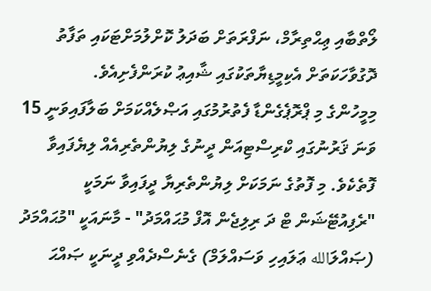ލޯތްބާއި ޢިޙްތިރާމް، ނަފްރަތަށް ބަދަލު ކޮށްލުމަށްޓަކައި ތަފާތު ދޮގުވާހަކަތަށް އެކިމީޑިޔާތަކުގައި ޝާއިޢު ކުރަންފެށިއެވެ.
މިމީހުންގެ މި ޕްރޮޕެގެންޑާ ފެތުރުމުގައި އަޞްލެއްކަމަށް ބަލާފައިވަނީ 15 ވަނަ ޤަރުނުގައި ކްރިސްޓިއަން ދީނުގެ ލިޔުންތެރިއެއް ލިޔެފައިވާ ފޮތެކެވެ. މި ފޮތުގެ ނަމަކަށް ލިޔުންތެރިޔާ ދީފައިވާ ނަމަކީ "ރެފިއުޓޭޝަން ޓް ދަ ރިލިޖެން އޮފް މުޙައްމަދު" - މާނައަކީ "މުޙައްމަދު (ޞައްލަالله ޢަލައިހި ވަސައްލަމް) ގެނެސްދެއްވި ދީނަކީ ޞައްޙަ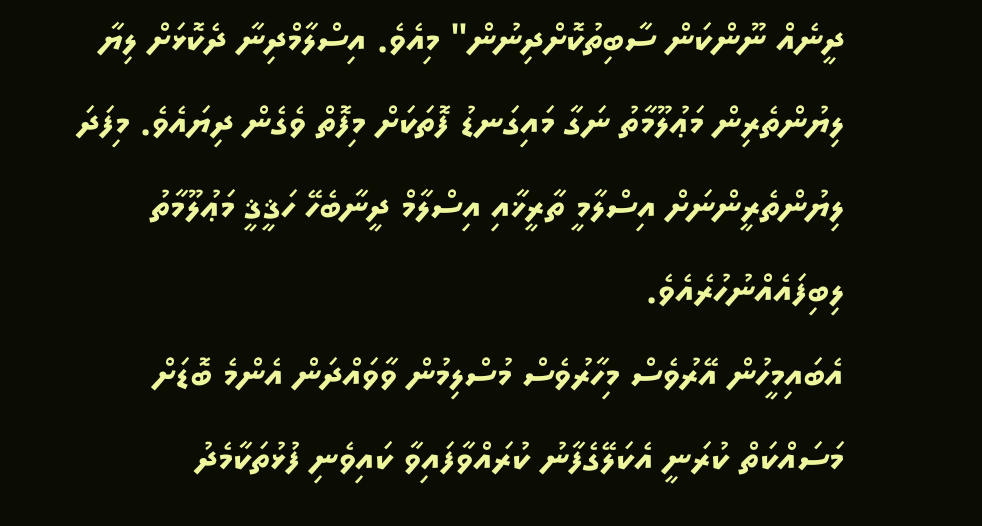ދީނެއް ނޫންކަން ސާބިތުކޮށްދިނުން" މިއެވެ. އިސްލާމްދިނާ ދެކޮޅަށް ލިޔާ ލިޔުންތެރިން މަޢުލޫމާތު ނަގާ މައިގަނޑު ފޮތަކަށް މިފޮތް ވެގެން ދިޔައެވެ. މިފަދަ ލިޔުންތެރީންނަށް އިސްލާމީ ތާރީޚާއި އިސްލާމް ދީނާބެހޭ ހަޤީޤީ މަޢުލޫމާތު ލިބިފައެއްނުހުރެއެވެ.
އެބައިމީހުން އޭރުވެސް މިހާރުވެސް މުސްލިމުން ވާވައްދަން އެންމެ ބޮޑަށް މަސައްކަތް ކުރަނީ އެކަލޭގެފާނު ކުރައްވާފައިވާ ކައިވެނި ފުޅުތަކާމެދު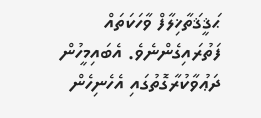ޙަޤީޤަތާޚިލާފް ވާހަކަތައް ފަތުރައިގެންނެވެ. އެބައިމީހުން ދަޢުވާކުރާގޮތުގައި އެހެނިހެން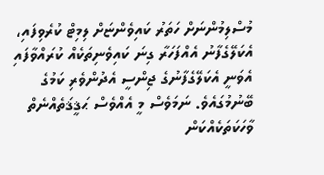މުސްލިމުންނަށް ހަތަރު ކައިވެންޏަށް ލިމިޓް ކުރެވިފައި، އެކަލޭގެފާނު އެއްފަހަރާ ގިނަ ކައިވެނިތަކެއް ކުރައްވާފައި އެވަނީ އެކަލޭގެފާނުގެ ޖިންސީ އެދުންވެރި ކަމުގެ ބޭނުމުގައެވެ. ނަމަވެސް މީ އެއްވެސް ޙަޤީޤަތެއްނެތް ވާހަކަތަކެއްކަން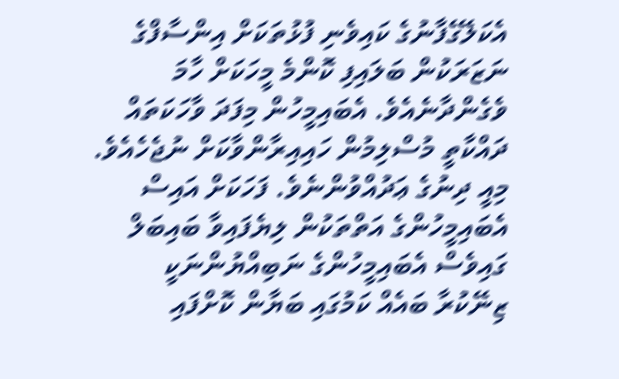އެކަލޭގެފާނުގެ ކައިވެނި ފުޅުތަކަށް އިންސާފްގެ ނަޒަރަކުން ބަލައިފި ކޮންމެ މީހަކަށް ހާމަ ވެގެންދާނެއެވެ. އެބައިމީހުން މިފަދަ ވާހަކަތައް ދައްކާތީ މުސްލިމުން ހައިއިރާންވާކަށް ނުޖެހެއެވެ. މިއީ ދިނުގެ ޢަދުއްވުންނެވެ. ފަހަކަށް އައިސް އެބައިމީހުންގެ އަތްތަކުން ލިޔެފައިވާ ބައިބަލް ގައިވެސް އެބައިމީހުންގެ ނަބިއްޔުންނަކީ ޒިނޭކުރާ ބައެއް ކަމުގައި ބަޔާން ކޮށްފައި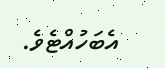އެބަހުއްޓެވެ.